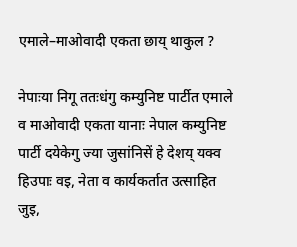एमाले–माओवादी एकता छाय् थाकुल ?

नेपाःया निगू ततःधंगु कम्युनिष्ट पार्टीत एमाले व माओवादी एकता यानाः नेपाल कम्युनिष्ट पार्टी दयेकेगु ज्या जुसांनिसें हे देशय् यक्व हिउपाः वइ, नेता व कार्यकर्तात उत्साहित जुइ,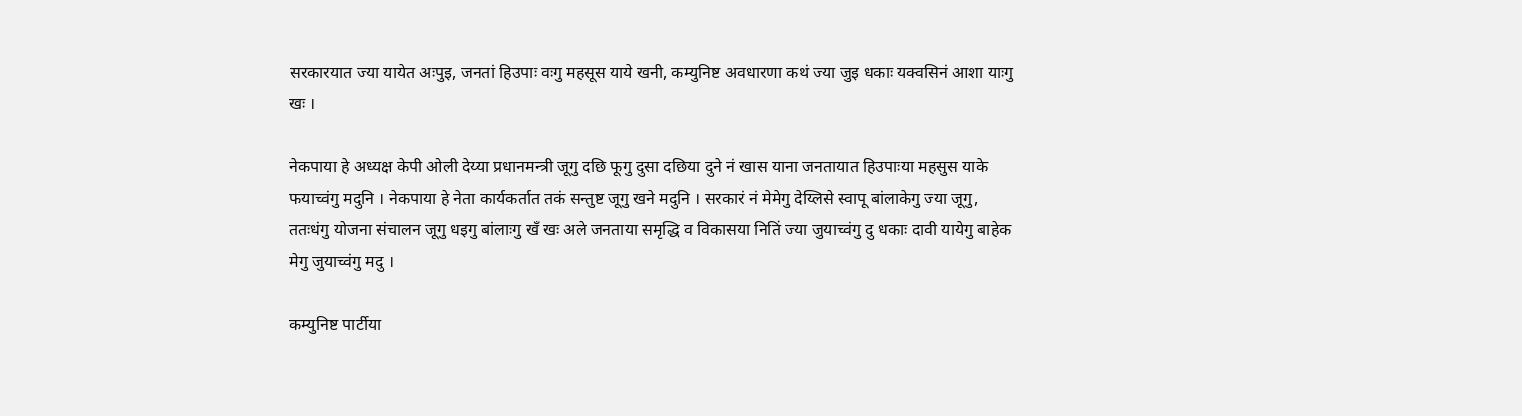सरकारयात ज्या यायेत अःपुइ, जनतां हिउपाः वःगु महसूस याये खनी, कम्युनिष्ट अवधारणा कथं ज्या जुइ धकाः यक्वसिनं आशा याःगु खः ।

नेकपाया हे अध्यक्ष केपी ओली देय्या प्रधानमन्त्री जूगु दछि फूगु दुसा दछिया दुने नं खास याना जनतायात हिउपाःया महसुस याके फयाच्वंगु मदुनि । नेकपाया हे नेता कार्यकर्तात तकं सन्तुष्ट जूगु खने मदुनि । सरकारं नं मेमेगु देय्लिसे स्वापू बांलाकेगु ज्या जूगु, ततःधंगु योजना संचालन जूगु धइगु बांलाःगु खँ खः अले जनताया समृद्धि व विकासया नितिं ज्या जुयाच्वंगु दु धकाः दावी यायेगु बाहेक मेगु जुयाच्वंगु मदु ।

कम्युनिष्ट पार्टीया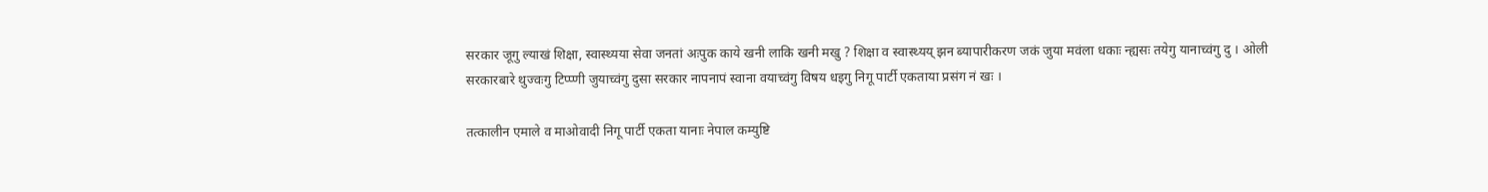सरकार जूगु ल्याखं शिक्षा, स्वास्थ्यया सेवा जनतां अःपुक काये खनी लाकि खनी मखु ? शिक्षा व स्वास्थ्यय् झन ब्यापारीकरण जकं जुया मवंला धकाः न्ह्यसः तयेगु यानाच्वंगु दु । ओली सरकारबारे थुज्वःगु टिप्प्णी जुयाच्वंगु दुसा सरकार नापनापं स्वाना वयाच्वंगु विषय धइगु निगू पार्टी एकताया प्रसंग नं खः ।

तत्कालीन एमाले व माओवादी निगू पार्टी एकता यानाः नेपाल कम्युष्टि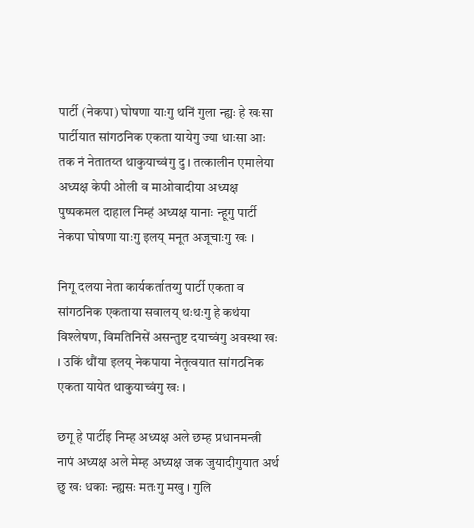पार्टी (नेकपा) घोषणा याःगु थनिं गुला न्ह्यः हे खःसा पार्टीयात सांगठनिक एकता यायेगु ज्या धाःसा आः तक नं नेतातय्त थाकुयाच्वंगु दु । तत्कालीन एमालेया अध्यक्ष केपी ओली व माओवादीया अध्यक्ष पुष्पकमल दाहाल निम्हं अध्यक्ष यानाः न्हूगु पार्टी नेकपा घोषणा याःगु इलय् मनूत अजूचाःगु खः ।

निगू दलया नेता कार्यकर्तातय्गु पार्टी एकता व सांगठनिक एकताया सवालय् थःथःगु हे कथंया विश्लेषण, विमतिनिसें असन्तुष्ट दयाच्वंगु अवस्था खः । उकिं थौंया इलय् नेकपाया नेतृत्वयात सांगठनिक एकता यायेत थाकुयाच्वंगु खः ।

छगू हे पार्टीइ निम्ह अध्यक्ष अले छम्ह प्रधानमन्त्री नापं अध्यक्ष अले मेम्ह अध्यक्ष जक जुयादीगुयात अर्थ छु खः धकाः न्ह्यसः मतःगु मखु । गुलि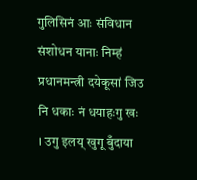गुलिसिनं आः संविधान संशोधन यानाः निम्हं प्रधानमन्त्री दयेकूसां जिउ नि धकाः नं धयाहःगु खः । उगु इलय् खुगू बुँदाया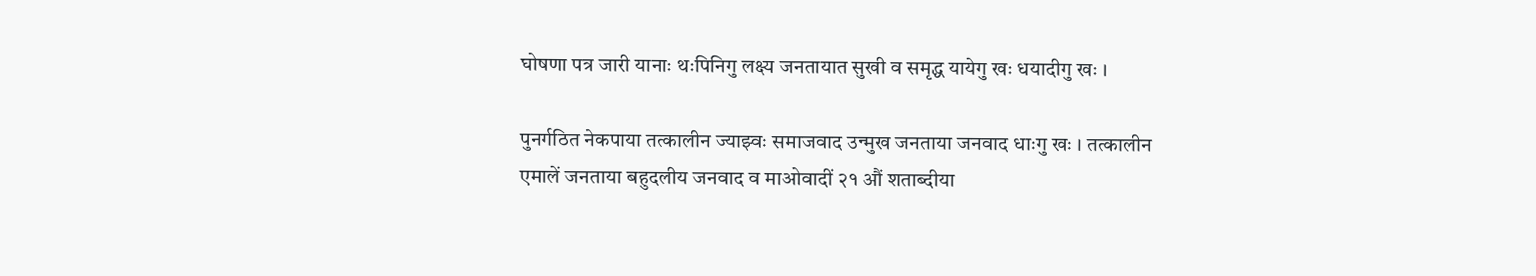घोषणा पत्र जारी यानाः थःपिनिगु लक्ष्य जनतायात सुखी व समृद्ध यायेगु खः धयादीगु खः ।

पुनर्गठित नेकपाया तत्कालीन ज्याझ्वः समाजवाद उन्मुख जनताया जनवाद धाःगु खः । तत्कालीन एमालें जनताया बहुदलीय जनवाद व माओवादीं २१ औं शताब्दीया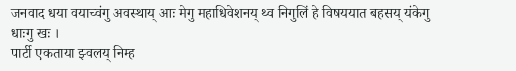जनवाद धया वयाच्वंगु अवस्थाय् आः मेगु महाधिवेशनय् थ्व निगुलिं हे विषययात बहसय् यंकेगु धाःगु खः ।
पार्टी एकताया झ्वलय् निम्ह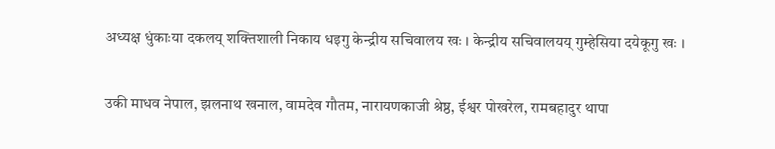अध्यक्ष धुंकाःया दकलय् शक्तिशाली निकाय धइगु केन्द्रीय सचिवालय खः । केन्द्रीय सचिवालयय् गुम्हेसिया दयेकूगु खः ।

उकी माधव नेपाल, झलनाथ खनाल, वामदेव गौतम, नारायणकाजी श्रेष्ठ, ईश्वर पोखरेल, रामबहादुर थापा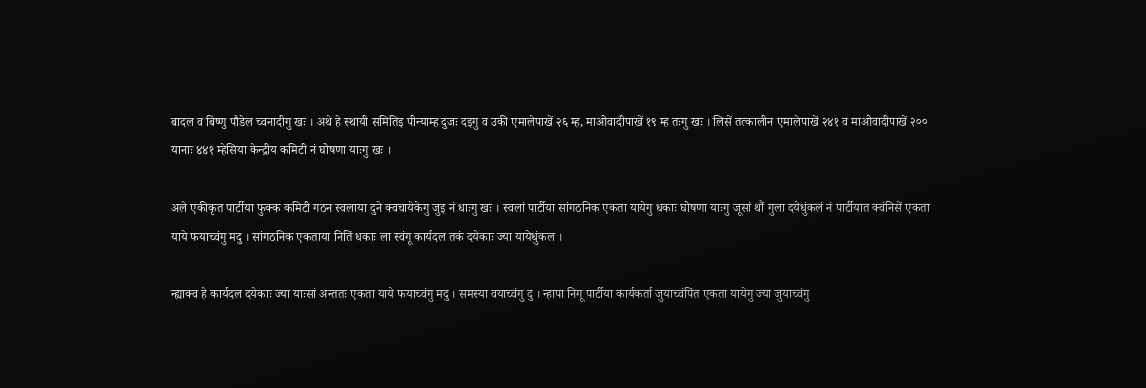बादल व बिष्णु पौडेल च्वनादीगु खः । अथे हे स्थायी समितिइ पीन्याम्ह दुजः दइगु व उकी एमालेपाखें २६ म्ह, माओवादीपाखें १९ म्ह तःगु खः । लिसें तत्कालीन एमालेपाखें २४१ व माओवादीपाखें २०० यानाः ४४१ म्हेसिया केन्द्रीय कमिटी नं घोषणा याःगु खः ।

अले एकीकृत पार्टीया फुक्क कमिटी गठन स्वलाया दुने क्वचायेकेगु जुइ नं धाःगु खः । स्वलां पार्टीया सांगठनिक एकता यायेगु धकाः घोषणा याःगु जूसां थौं गुला दयेधुंकलं नं पार्टीयात क्वंनिसें एकता याये फयाच्वंगु मदु । सांगठनिक एकताया नितिं धकाः ला स्वंगू कार्यदल तकं दयेकाः ज्या यायेधुंकल ।

न्ह्याक्व हे कार्यदल दयेकाः ज्या याःसां अन्ततः एकता याये फयाच्वंगु मदु । समस्या वयाच्वंगु दु । न्हापा निगू पार्टीया कार्यकर्ता जुयाच्वंपिंत एकता यायेगु ज्या जुयाच्वंगु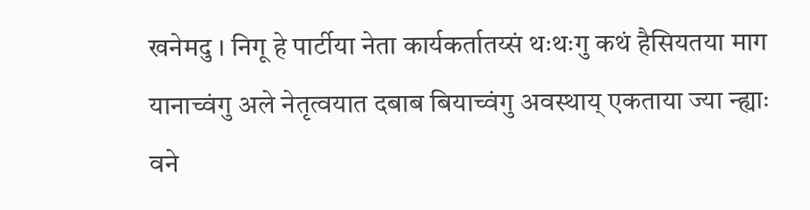खनेमदु । निगू हे पार्टीया नेता कार्यकर्तातय्सं थःथःगु कथं हैसियतया माग यानाच्वंगु अले नेतृत्वयात दबाब बियाच्वंगु अवस्थाय् एकताया ज्या न्ह्याः वने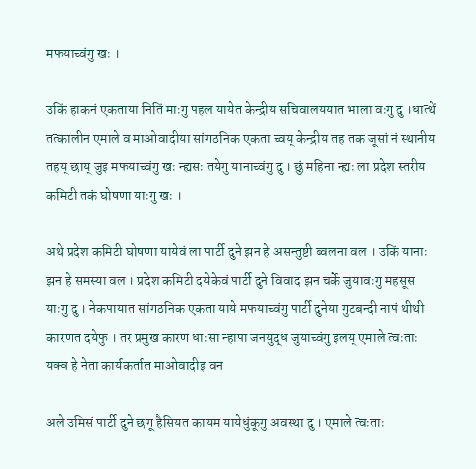मफयाच्वंगु खः ।

उकिं हाकनं एकताया नितिं माःगु पहल यायेत केन्द्रीय सचिवालययात भाला वःगु दु ।धात्थें तत्कालीन एमाले व माओवादीया सांगठनिक एकता च्वय् केन्द्रीय तह तक जूसां नं स्थानीय तहय् छाय् जुइ मफयाच्वंगु खः न्ह्यसः तयेगु यानाच्वंगु दु । छुं महिना न्ह्यः ला प्रदेश स्तरीय कमिटी तकं घोषणा याःगु खः ।

अथे प्रदेश कमिटी घोषणा यायेवं ला पार्टी दुने झन हे असन्तुष्टी ब्वलना वल । उकिं यानाः झन हे समस्या वल । प्रदेश कमिटी दयेकेवं पार्टी दुने विवाद झन चर्के जुयावःगु महसूस याःगु दु । नेकपायात सांगठनिक एकता याये मफयाच्वंगु पार्टी दुनेया गुटबन्दी नापं थीथी कारणत दयेफु । तर प्रमुख कारण धाःसा न्हापा जनयुद्ध जुयाच्वंगु इलय् एमाले त्वःताः यक्व हे नेता कार्यकर्तात माओवादीइ वन

अले उमिसं पार्टी दुने छगू हैसियत कायम यायेधुंकूगु अवस्था दु । एमाले त्वःताः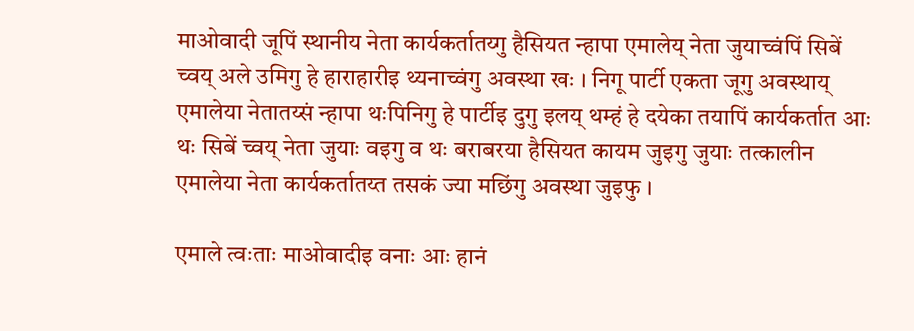माओवादी जूपिं स्थानीय नेता कार्यकर्तातय्गु हैसियत न्हापा एमालेय् नेता जुयाच्वंपिं सिबें च्वय् अले उमिगु हे हाराहारीइ थ्यनाच्वंगु अवस्था खः । निगू पार्टी एकता जूगु अवस्थाय् एमालेया नेतातय्सं न्हापा थःपिनिगु हे पार्टीइ दुगु इलय् थम्हं हे दयेका तयापिं कार्यकर्तात आः थः सिबें च्वय् नेता जुयाः वइगु व थः बराबरया हैसियत कायम जुइगु जुयाः तत्कालीन एमालेया नेता कार्यकर्तातय्त तसकं ज्या मछिंगु अवस्था जुइफु ।

एमाले त्वःताः माओवादीइ वनाः आः हानं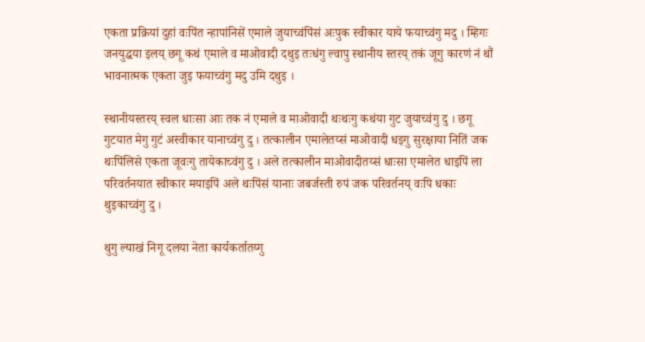एकता प्रक्रियां दुहां वःपिंत न्हापांनिसें एमाले जुयाच्वंपिंसं अःपुक स्वीकार याये फयाच्वंगु मदु । म्हिगः जनयुद्धया इलय् छगू कथं एमाले व माओवादी दथुइ तःधंगु ल्वापु स्थानीय स्तरय् तकं जूगु कारणं नं थौं भावनात्मक एकता जुइ फयाच्वंगु मदु उमि दथुइ ।

स्थानीयस्तरय् स्वल धाःसा आः तक नं एमाले व माओवादी थःथःगु कथंया गुट जुयाच्वंगु दु । छगू गुटयात मेगु गुटं अस्वीकार यानाच्वंगु दु । तत्कालीन एमालेतय्सं माओवादी धइगु सुरक्षाया नितिं जक थःपिंलिसे एकता जूवःगु तायेकाच्वंगु दु । अले तत्कालीन माओवादीतय्सं धाःसा एमालेत धाइपिं ला परिवर्तनयात स्वीकार मयाइपिं अले थःपिंसं यानाः जबर्जस्ती रुपं जक परिवर्तनय् वःपि धकाः थुइकाच्वंगु दु ।

थुगु ल्याखं निगू दलया नेता कार्यकर्तातय्गु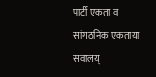पार्टी एकता व सांगठनिक एकताया सवालय्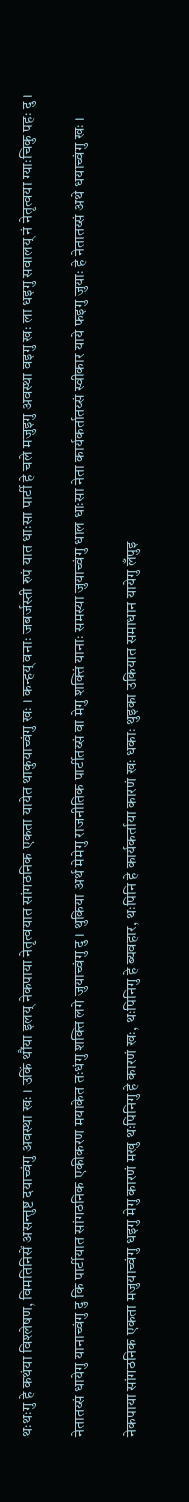थःथःगु हे कथंया विश्लेषण, विमतिनिसें असन्तुष्ट दयाच्वंगु अवस्था खः । उकिं थौंया इलय् नेकपाया नेतृत्वयात सांगठनिक एकता यायेत थाकुयाच्वंगु खः । कन्हय् वनाः जबर्जस्ती रुपं यात धाःसा पार्टी हे चले मजुइगु अवस्था वइगु खः ला धइगु सवालय् नं नेतृत्वया ग्याःचिकु पहः दु ।

नेतातय्सं धायेगु यानाच्वंगु दु कि पार्टीयात सांगठनिक एकीकरण मयाकेत तःधंगु शक्ति लगे जुयाच्वंगु दु । थुकिया अर्थ मेमेगु राजनीतिक पार्टीतय्सं वा मेगु शक्तिं यानाः समस्या जुयाच्वंगु धाल धाःसा नेता कार्यकर्तातय्सं स्वीकार याये फइगु जुयाः हे नेतातय्सं अथे धयाच्वंगु खः ।

नेकपाया सांगठनिक एकता मजुयाच्वंगु धइगु मेगु कारणं मखु थःपिनिगु हे कारणं खः, थःपिनिगु हे ब्यवहार, थःपिनि हे कार्यकर्ताया कारणं खः धकाः थुइका उकियात समाधान यायेगु लँपुइ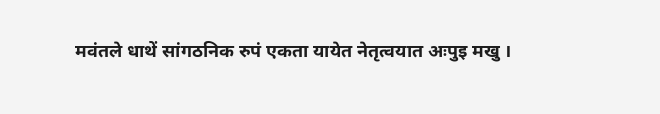मवंतले धाथें सांगठनिक रुपं एकता यायेत नेतृत्वयात अःपुइ मखु ।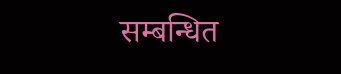सम्बन्धित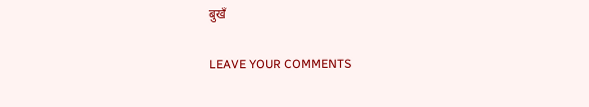बुखँ

LEAVE YOUR COMMENTS